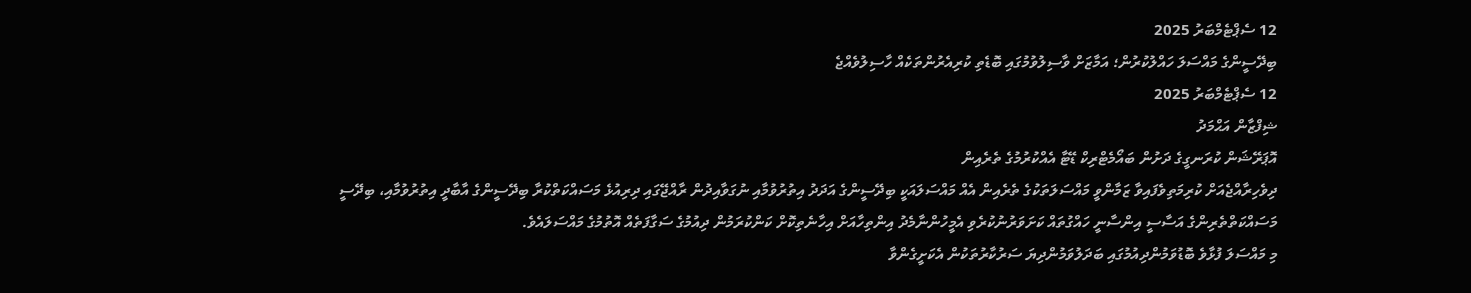12 ސެޕްޓެމްބަރު 2025
ބިދޭސީންގެ މައްސަލަ ހައްލުކުރުން؛ އަމާޒަށް ވާސިލުވުމުގައި ބޮޑެތި ކުރިއެރުންތަކެއް ހާސިލުވެއްޖެ
12 ސެޕްޓެމްބަރު 2025
ޝިފްޒާން އަޙްމަދު
އޮޕަރޭޝަން ކުރަނގީގެ ދަށުން ބައޯމެޓްރިކް ޑޭޓާ އެއްކުރުމުގެ ތެރެއިން
ދިވެހިރާއްޖެއަށް ކުރިމަތިވެފައިވާ ޒަމާންވީ މައްސަލަތަކުގެ ތެރެއިން އެއް މައްސަލައަކީ ބިދޭސީންގެ އަދަދު އިތުރުވުމާއި ނުގަވާއިދުން ރާއްޖޭގައި ދިރިއުޅެ މަސައްކަތްކުރާ ބިދޭސީންގެ އާބާދީ އިތުރުވުމާއި، ބިދޭސީ މަސައްކަތްތެރިންގެ އަސާސީ އިންސާނީ ހައްގުތައް ކަށަވަރުނުކުރެވި އެމީހުންނާމެދު އިންތިހާއަށް އިހާނެތިކޮށް ކަންކުރަމުން ދިއުމުގެ ސަގާފަތެއް އޮތުމުގެ މައްސަލައެވެ.
މި މައްސަލަ ފުޅާވެ ބޮޑުވަމުންދިއުމުގައި ބަދަލުވަމުންދިޔަ ސަރުކާރުތަކުން އެކަށީގެންވާ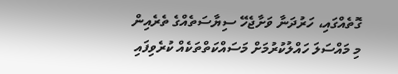ގޮތެއްގައި، ހަރުދަނާ ވަށާޖެހޭ ސިޔާސަތެއްގެ ތެރެއިން މި މައްސަލަ ހައްލުކުރުމަށް މަސައްކަތްތަކެއް ކުރެވިފައި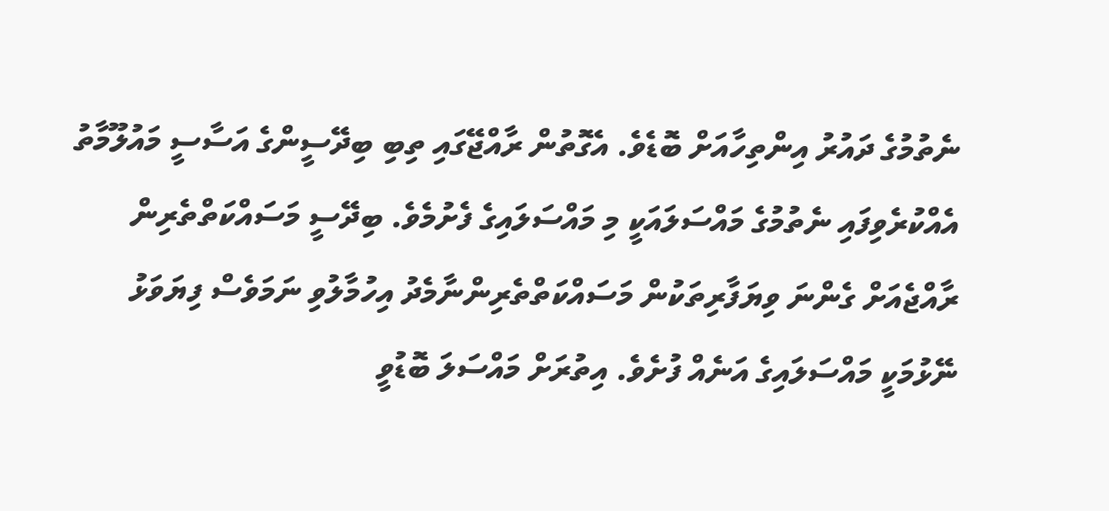ނެތުމުގެ ދައުރު އިންތިހާއަށް ބޮޑެވެ. އެގޮތުން ރާއްޖޭގައި ތިބި ބިދޭސީންގެ އަސާސީ މައުލޫމާތު އެއްކުރެވިފައި ނެތުމުގެ މައްސަލައަކީ މި މައްސަލައިގެ ފެށުމެވެ. ބިދޭސީ މަސައްކަތްތެރިން ރާއްޖެއަށް ގެންނަ ވިޔަފާރިތަކުން މަސައްކަތްތެރިންނާމެދު އިހުމާލުވި ނަމަވެސް ފިޔަވަޅު ނޭޅުމަކީ މައްސަލައިގެ އަނެއް ފުށެވެ. އިތުރަށް މައްސަލަ ބޮޑުވީ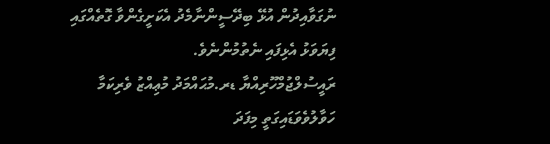ނުގަވާއިދުން އުޅޭ ބިދޭސީންނާމެދު އެކަށީގެންވާ ގޮތެއްގައި ފިޔަވަޅު އެޅިފައި ނެތުމުންނެވެ.
ރައީސުލްޖުމްހޫރިއްޔާ ޑރ.މުޙައްމަދު މުޢިއްޒު ވެރިކަމާ ހަވާލުވެވަޑައިގަތީ މިފަދަ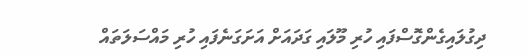ދިގުލައިގެންގޮސްފައި ހުރި މޫލައި ގަދައަށް އަށަގަނެފައި ހުރި މައްސަލަތައް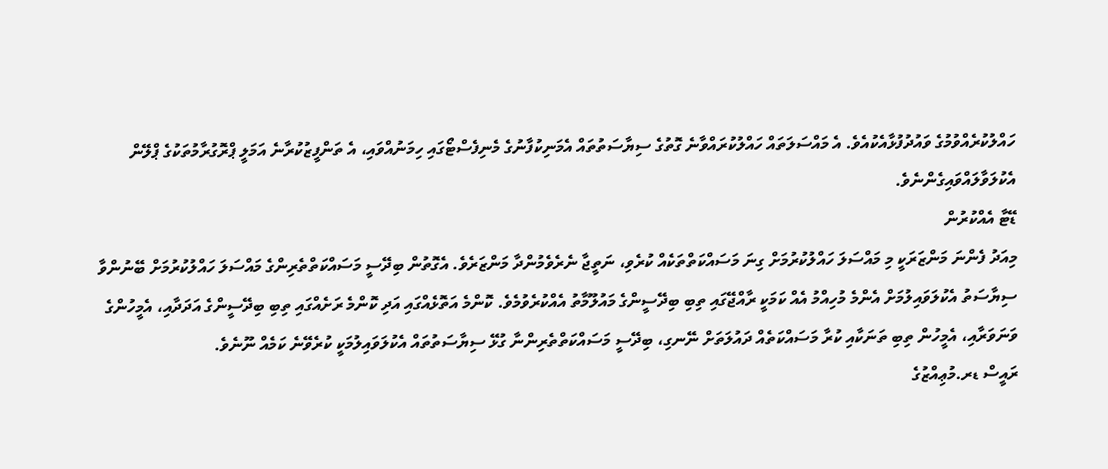ހައްލުކުރެއްވުމުގެ ވައުދުފުޅާއެކުއެވެ. އެ މައްސަލަތައް ހައްލުކުރައްވާނެ ގޮތުގެ ސިޔާސަތުތައް އެމަނިކުފާނުގެ މެނިފެސްޓޯގައި ހިމަނުއްވައި، އެ ތަންފީޒުކުރާނެ އަމަލީ ޕްރޮގުރާމުތަކުގެ ޕްލޭން އެކުލަވާލައްވައިގެންނެވެ.
ޑޭޓާ އެއްކުރުން
މިއަދު ފެންނަ މަންޒަރަކީ މި މައްސަލަ ހައްލުކުރުމަށް ގިނަ މަސައްކަތްތަކެއް ކުރެވި، ނަތީޖާ ނެރެވެމުންދާ މަންޒަރެވެ. އެގޮތުން ބިދޭސީ މަސައްކަތްތެރިންގެ މައްސަލަ ހައްލުކުރުމަށް ބޭނުންވާ ސިޔާސަތު އެކުލަވައިލުމަށް އެންމެ މުހިއްމު އެއް ކަމަކީ ރާއްޖޭގައި ތިބި ބިދޭސީންގެ މައުލޫމާތު އެއްކުރެވުމެވެ. ކޮންމެ އަތޮޅެއްގައި އަދި ކޮންމެ ރަށެއްގައި ތިބި ބިދޭސީންގެ އަދަދާއި، އެމީހުންގެ ވަނަވަރާއި، އެމީހުން ތިބި ތަނަކާއި ކުރާ މަސައްކަތެއް ދައުލަތަށް ނޭނގި، ބިދޭސީ މަސައްކަތްތެރިންނާ ގުޅޭ ސިޔާސަތުތައް އެކުލަވައިލުމަކީ ކުރެވޭނެ ކަމެއް ނޫނެވެ.
ރައީސް ޑރ.މުޢިއްޒުގެ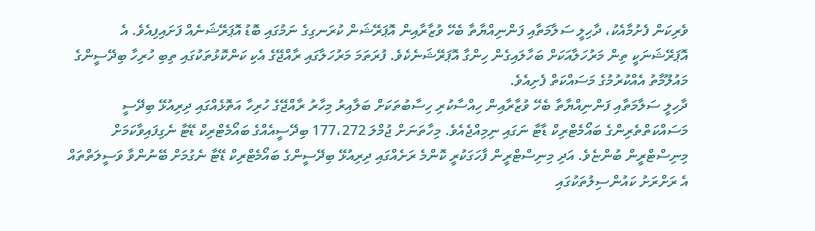ވެރިކަން ފެށުމާއެކު، ދާހިލީ ސަލާމަތާއި ފަންނިއްޔާތާ ބެހޭ ވުޒާރާއިން އޮޕަރޭޝަން ކުރަނގިގެ ނަމުގައި ބޮޑު އޮޕަރޭޝަނެއް ފަށައިފިއެވެ. އެ އޮޕަރޭޝަނަކީ ތިން މަރުހަލާއަކަށް ބަހާލައިގެން ހިންގާ އޮޕަރޭޝަނެކެވެ. ފުރަތަމަ މަރުހަލާގައި ރާއްޖޭގެ އެކި ކަންކޮޅުތަކުގައި ތިބި ހުރިހާ ބިދޭސީންގެ މައުލޫމާތު އެއްކުރުމުގެ މަސައްކަތް ފެށިއެވެ.
ދާހިލީ ސަލާމަތާއި ފަންނިއްޔާތާ ބެހޭ ވުޒާރާއިން ހިއްސާކުރި ހިސާބުތަކަށް ބަލާއިރު މިހާރު ރާއްޖޭގެ ހުރިހާ އަތޮޅެއްގައި ދިރިއުޅޭ ބިދޭސީ މަސައްކަތްތެރިންގެ ބައޯމެޓްރިކް ޑާޓާ ނަގައި ނިމިއްޖެއެވެ. މިހާތަނަށް ޖުމްލަ 177،272 ބިދޭސީއެއްގެ ބައޯމެޓްރިކް ޑޭޓާ ނެގިފައިވާކަމަށް މިނިސްޓްރީން ބުންޏެވެ. އަދި މިނިސްޓްރީން ފާހަގަކުރީ ކޮންމެ ރަށެއްގައި ދިރިއުޅޭ ބިދޭސީންގެ ބައޯމެޓްރިކް ޑޭޓާ ނެގުމަށް ބޭނުންވާ ވަސީލަތްތައް އެ ރަށްރަށު ކައުންސިލުތަކުގައި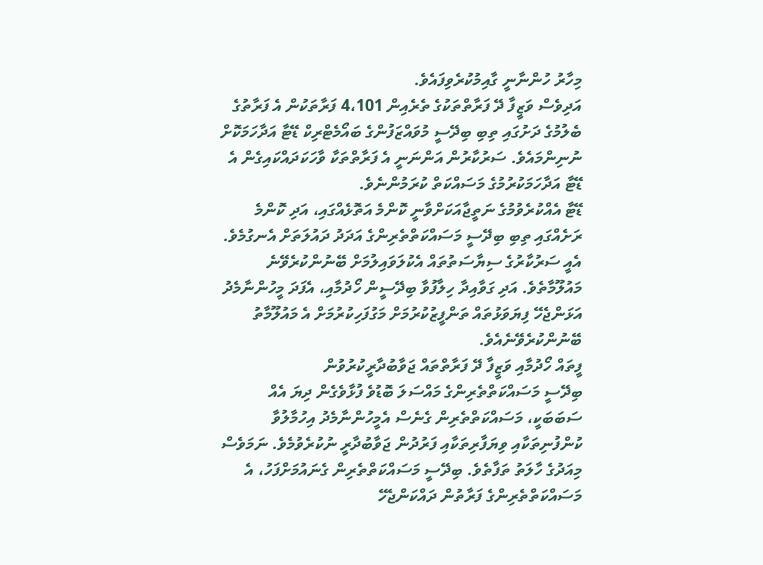މިހާރު ހުންނާނީ ގާއިމުކުރެވިފައެވެ.
އަދިވެސް ވަޒީފާ ދޭ ފަރާތްތަކުގެ ތެރެއިން 4،101 ފަރާތަކުން އެ ފަރާތުގެ ބެލުމުގެ ދަށުގައި ތިބި ބިދޭސީ މުވައްޒަފުންގެ ބައޯމެޓްރިކް ޑޭޓާ އަދާހަމަކޮށް ނުނިންމައެވެ. ސަރުކާރުން އަންނަނީ އެ ފަރާތްތަކާ ވާހަކަދައްކައިގެން އެ ޑޭޓާ އަދާހަމަކުރުމުގެ މަސައްކަތް ކުރަމުންނެވެ.
ޑޭޓާ އެއްކުރެވުމުގެ ނަތީޖާއަކަށްވާނީ ކޮންމެ އަތޮޅެއްގައި، އަދި ކޮންމެ ރަށެއްގައި ތިބި ބިދޭސީ މަސައްކަތްތެރިންގެ އަދަދު ދައުލަތަށް އެނގުމެވެ. އެއީ ސަރުކާރުގެ ސިޔާސަތުތައް އެކުލަވައިލުމަށް ބޭނުންކުރެވޭނެ މައުލޫމާތެވެ. އަދި ގަވާއިދާ ހިލާފުވާ ބިދޭސީން ހޯދުމާއި، އެފަދަ މީހުންނާމެދު އަޅަންޖެހޭ ފިޔަވަޅުތައް ތަންފީޒުކުރުމަށް މަގުފަހިކުރުމަށް އެ މައުލޫމާތު ބޭނުންކުރެވޭނެއެވެ.
ފީތައް ހޯދުމާއި ވަޒީފާ ދޭ ފަރާތްތައް ޖަވާބުދާރީކުރުވުން
ބިދޭސީ މަސައްކަތްތެރިންގެ މައްސަލަ ބޮޑުވެ ފުޅާވެގެން ދިޔަ އެއް ސަބަބަކީ، މަސައްކަތްތެރިން ގެނެސް އެމީހުންނާމެދު އިހުމާލުވާ ކުންފުނިތަކާއި ވިޔަފާރިތަކާއި ފަރުދުން ޖަވާބުދާރީ ނުކުރެވުމެވެ. ނަމަވެސް މިއަދުގެ ހާލަތު ތަފާތެވެ. ބިދޭސީ މަސައްކަތްތެރިން ގެނައުމަށްފަހު، އެ މަސައްކަތްތެރިންގެ ފަރާތުން ދައްކަންޖެހޭ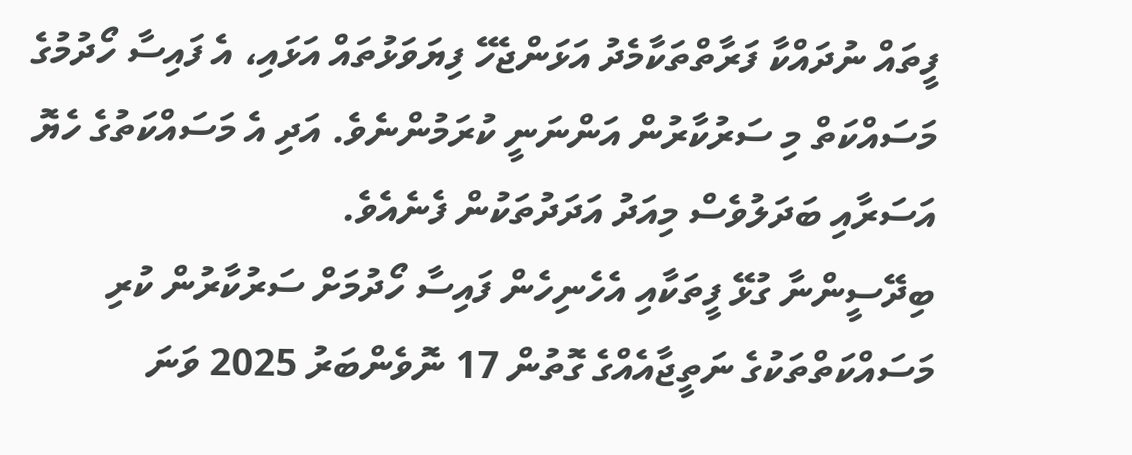ފީތައް ނުދައްކާ ފަރާތްތަކާމެދު އަޅަންޖެހޭ ފިޔަވަޅުތައް އަޅައި، އެ ފައިސާ ހޯދުމުގެ މަސައްކަތް މި ސަރުކާރުން އަންނަނީ ކުރަމުންނެވެ. އަދި އެ މަސައްކަތުގެ ހެޔޮ އަސަރާއި ބަދަލުވެސް މިއަދު އަދަދުތަކުން ފެނެއެވެ.
ބިދޭސީންނާ ގުޅޭ ފީތަކާއި އެހެނިހެން ފައިސާ ހޯދުމަށް ސަރުކާރުން ކުރި މަސައްކަތްތަކުގެ ނަތީޖާއެއްގެ ގޮތުން 17 ނޮވެންބަރު 2025 ވަނަ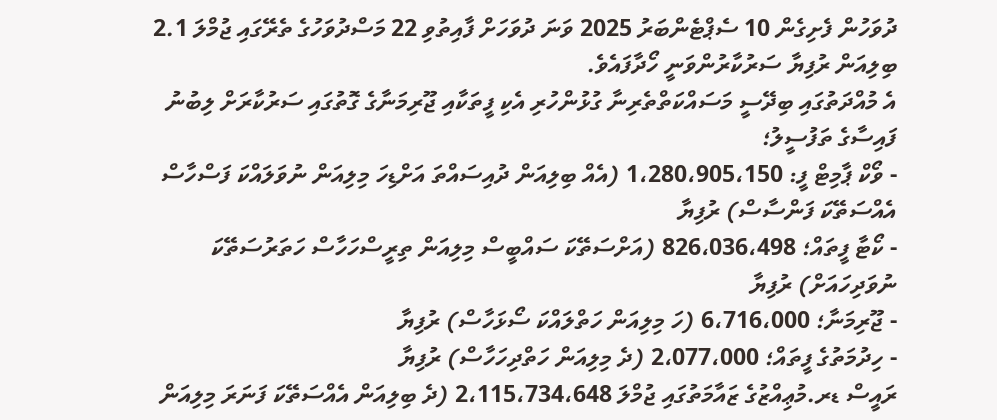ދުވަހުން ފެށިގެން 10 ސެޕްޓެންބަރު 2025 ވަނަ ދުވަހަށް ފާއިތުވި 22 މަސްދުވަހުގެ ތެރޭގައި ޖުމްލަ 2.1 ބިލިއަން ރުފިޔާ ސަރުކާރުންވަނީ ހޯދާފައެވެ.
އެ މުއްދަތުގައި ބިދޭސީ މަސައްކަތްތެރިނާ ގުޅުންހުރި އެކި ފީތަކާއި ޖޫރިމަނާގެ ގޮތުގައި ސަރުކާރަށް ލިބުނު ފައިސާގެ ތަފުސީލު؛
- ވޯކް ޕާމިޓް ފީ: 1،280،905،150 (އެއް ބިލިއަން ދުއިސައްތަ އަށްޑިހަ މިލިއަން ނުވަލައްކަ ފަސްހާސް އެއްސަތޭކަ ފަންސާސް) ރުފިޔާ
- ކޯޓާ ފީތައް؛ 826،036،498 (އަށްސަތޭކަ ސައްބީސް މިލިއަން ތިރީސްހަހާސް ހަތަރުސަތޭކަ ނުވަދިހައަށް) ރުފިޔާ
- ޖޫރިމަނާ؛ 6،716،000 (ހަ މިލިއަން ހަތްލައްކަ ސޯޅަހާސް) ރުފިޔާ
- ހިދުމަތުގެ ފީތައް؛ 2،077،000 (ދެ މިލިއަން ހަތްދިހަހާސް) ރުފިޔާ
ރައީސް ޑރ.މުޢިއްޒުގެ ޒައާމަތުގައި ޖުމްލަ 2،115،734،648 (ދެ ބިލިއަން އެއްސަތޭކަ ފަނަރަ މިލިއަން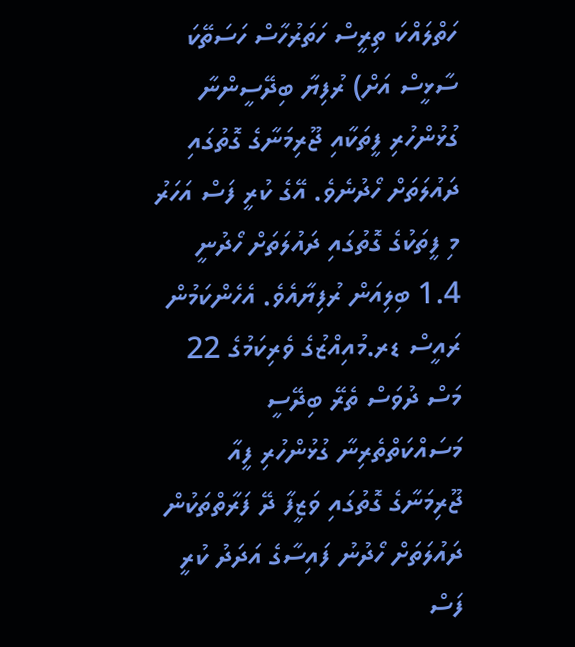ހަތްލައްކަ ތިރީސް ހަތަރުހާސް ހަސަތޭކަ ސާޅީސް އަށް) ރުފިޔާ ބިދޭސީންނާ ގުޅުންހުރި ފީތަކާއި ޖޫރިމަނާގެ ގޮތުގައި ދައުލަތަށް ހޯދުނެވެ. އޭގެ ކުރީ ފަސް އަހަރު މި ފީތަކުގެ ގޮތުގައި ދައުލަތަށް ހޯދުނީ 1.4 ބިލިއަން ރުފިޔާއެވެ. އެހެންކަމުން ރައީސް ޑރ.މުއިއްޒުގެ ވެރިކަމުގެ 22 މަސް ދުވަސް ތެރޭ ބިދޭސީ މަސައްކަތްތެރިނާ ގުޅުންހުރި ފީއާ ޖޫރިމަނާގެ ގޮތުގައި ވަޒީފާ ދޭ ފަރާތްތަކުން ދައުލަތަށް ހޯދުނު ފައިސާގެ އަދަދު ކުރީ ފަސް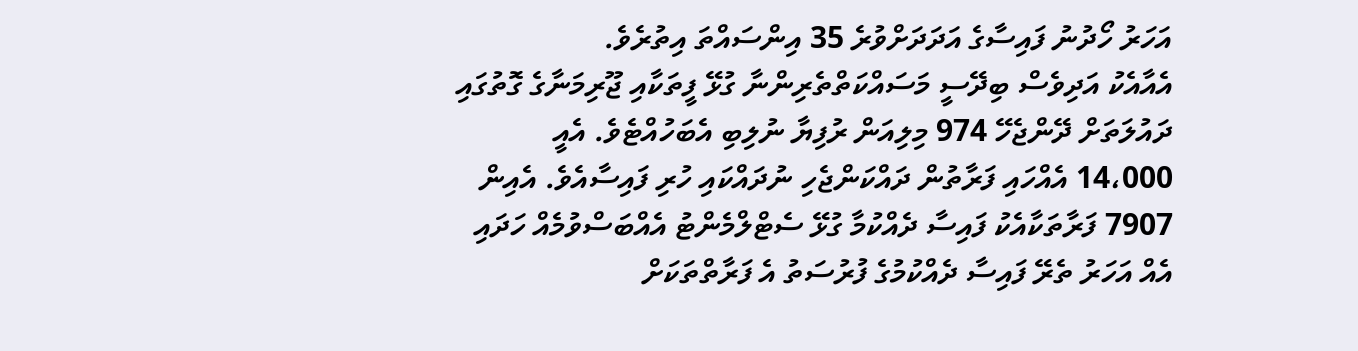އަހަރު ހޯދުނު ފައިސާގެ އަދަދަށްވުރެ 35 އިންސައްތަ އިތުރެވެ.
އެއާއެކު އަދިވެސް ބިދޭސީ މަސައްކަތްތެރިންނާ ގުޅޭ ފީތަކާއި ޖޫރިމަނާގެ ގޮތުގައި ދައުލަތަށް ދޭންޖެހޭ 974 މިލިއަން ރުފިޔާ ނުލިބި އެބަހުއްޓެވެ. އެއީ 14،000 އެއްހައި ފަރާތުން ދައްކަންޖެހި ނުދައްކައި ހުރި ފައިސާއެވެ. އެއިން 7907 ފަރާތަކާއެކު ފައިސާ ދެއްކުމާ ގުޅޭ ސެޓްލްމެންޓު އެއްބަސްވުމެއް ހަދައި އެއް އަހަރު ތެރޭ ފައިސާ ދެއްކުމުގެ ފުރުސަތު އެ ފަރާތްތަކަށް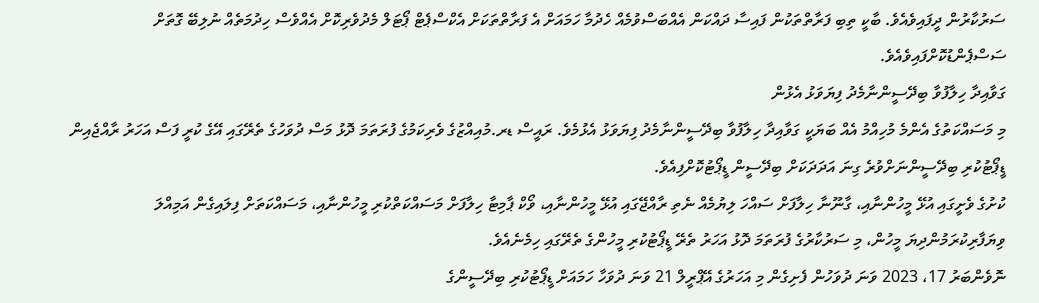ސަރުކާރުން ދީފައިވެއެވެ. ބާކީ ތިބި ފަރާތްތަކުން ފައިސާ ދައްކަން އެއްބަސްވުމެއް ހެދުމާ ހަމައަށް އެ ފަރާތްތަކަށް އެކްސްޕެޓް ޕޯޓަލް މެދުވެރިކޮށް އެއްވެސް ހިދުމަތެއް ނުލިބޭ ގޮތަށް ސަސްޕެންޑުކޮށްފައިވެއެވެ.
ގަވާއިދާ ހިލާފުވާ ބިދޭސީންނާމެދު ފިޔަވަޅު އެޅުން
މި މަސައްކަތުގެ އެންމެ މުހިއްމު އެއް ބަޔަކީ ގަވާއިދާ ހިލާފުވާ ބިދޭސީންނާމެދު ފިޔަވަޅު އެޅުމެވެ. ރައީސް ޑރ.މުއިއްޒުގެ ވެރިކަމުގެ ފުރަތަމަ ދޮޅު މަސް ދުވަހުގެ ތެރޭގައި އޭގެ ކުރީ ފަސް އަހަރު ރާއްޖެއިން ޑީޕޯޓުކުރި ބިދޭސީންނަށްވުރެ ގިނަ އަދަދަކަށް ބިދޭސީން ޑީޕޯޓުކޮށްފިއެވެ.
ކުށުގެ ވެށީގައި އުޅޭ މީހުންނާއި، ގާނޫނާ ހިލާފަށް ސައްހަ ލިޔުމެއް ނެތި ރާއްޖޭގައި އުޅޭ މީހުންނާއި، ވޯކް ޕާމިޓާ ހިލާފަށް މަސައްކަތްކުރި މީހުންނާއި، މަސައްކަތަށް ފިލައިގެން އަމިއްލަ ވިޔަފާރިކުރަމުންދިޔަ މީހުން، މި ސަރުކާރުގެ ފުރަތަމަ ދޮޅު އަހަރު ތެރޭ ޑީޕޯޓުކުރި މީހުންގެ ތެރޭގައި ހިމެނެއެވެ.
ނޮވެންބަރު 17، 2023 ވަނަ ދުވަހުން ފެށިގެން މި އަހަރުގެ އޭޕްރީލް 21 ވަނަ ދުވަހާ ހަމައަށް ޑީޕޯޓުކުރި ބިދޭސީންގެ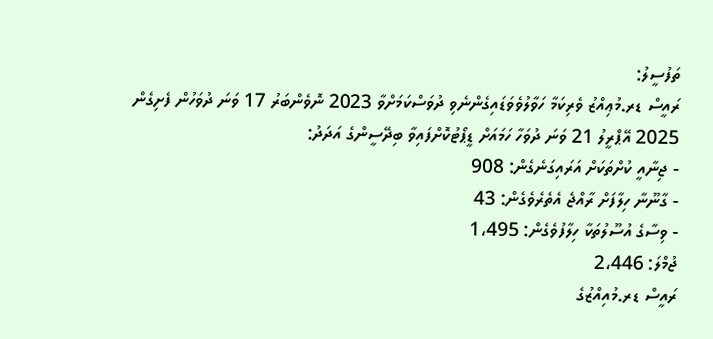ތަފުސީލު:
ރައީސް ޑރ.މުޢިއްޒު ވެރިކަމާ ހަވާލުވެވަޑައިގެންނެވި ދުވަސްކަމަށްވާ 2023 ނޮވެންބަރު 17 ވަނަ ދުވަހުން ފެށިގެން 2025 އޭޕްރީލު 21 ވަނަ ދުވަހާ ހަމައަށް ޑީޕޯޓުކޮށްފައިވާ ބިދޭސީންގެ އަދަދު:
- ޖިނާއީ ކުށްތަކަށް އަރައިގަނެގެން: 908
- ގާނޫނާ ހިލާފަށް ރާއްޖެ އެތެރެވެގެން: 43
- ވިސާގެ އުސޫލުތަކާ ހިލާފުވެގެން: 1،495
ޖުމްލަ: 2،446
ރައީސް ޑރ.މުއިއްޒުގެ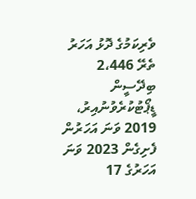ވެރިކަމުގެ ދޮޅު އަހަރު ތެރޭ 2،446 ބިދޭސީން ޑީޕޯޓުކުރެވުނުއިރު، 2019 ވަނަ އަހަރުން ފެށިގެން 2023 ވަނަ އަހަރުގެ 17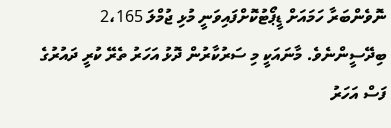ނޮވެންބަރާ ހަމައަށް ޑީޕޯޓުކޮށްފައިވަނީ މުޅި ޖުމްލަ 2،165 ބިދޭސީންނެވެ. މާނައަކީ މި ސަރުކާރުން ދޮޅު އަހަރު ތެރޭ ކުރީ ދައުރުގެ ފަސް އަހަރު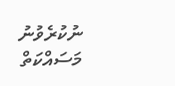ނުކުރެވުނު މަސައްކަތް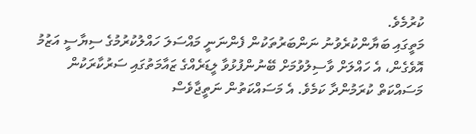ކުރުމެވެ.
މަތީގައި ބަޔާންކުރެވުނު ނަންބަރުތަކުން ފެންނަނީ މައްސަލަ ހައްލުކުރުމުގެ ސިޔާސީ އަޒުމު އޮވެގެން، އެ ހައްލަށް ވާސިލުވުމަށް ބޭނުންފުޅުވާ ލީޑަރެއްގެ ޒައާމަތުގައި ސަރުކާރަކުން މަސައްކަތް ކުރަމުންދާ ކަމެވެ. އެ މަސައްކަތުން ނަތީޖާވެސް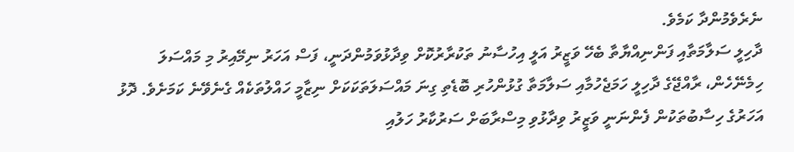ނެރެވެމުންދާ ކަމެވެ.
ދާހިލީ ސަލާމަތާއި ފަންނިއްޔާތާ ބެހޭ ވަޒީރު އަލީ އިހުސާނު ތަކުރާރުކޮށް ވިދާޅުވަމުންދަނީ، ފަސް އަހަރު ނިމޭއިރު މި މައްސަލަ ހިމެނޭހެން، ރާއްޖޭގެ ދާހިލީ ހަމަޖެހުމާއި ސަލާމަތާ ގުޅުންހުރި ބޮޑެތި ގިނަ މައްސަލަތަކަކަށް ނިޒާމީ ހައްލުތަކެއް ގެނެވޭނެ ކަމަށެވެ. ދޮޅު އަހަރުގެ ހިސާބުތަކުން ފެންނަނީ ވަޒީރު ވިދާޅުވި މިސްރާބަށް ސަރުކާރު ހަލުއި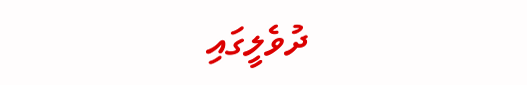ދުވެލީގައި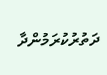ދަތުރުކުރަމުންދާ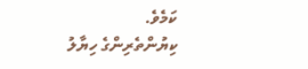ކަމެވެ.
ކިޔުންތެރިންގެ ހިޔާލު